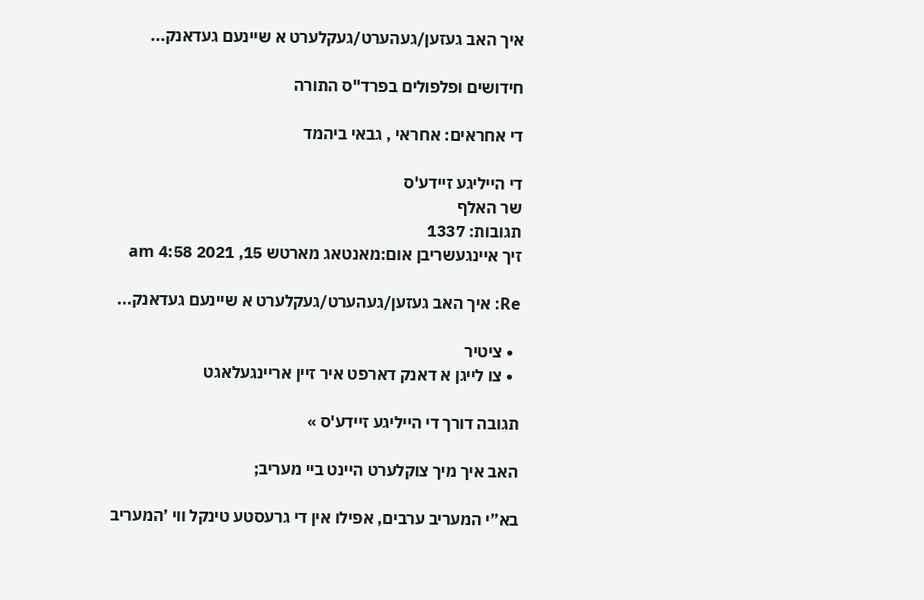איך האב געזען/געהערט/געקלערט א שיינעם געדאנק...

חידושים ופלפולים בפרד"ס התורה

די אחראים: אחראי , גבאי ביהמד

די הייליגע זיידע'ס
שר האלף
תגובות: 1337
זיך איינגעשריבן אום:מאנטאג מארטש 15, 2021 4:58 am

Re: איך האב געזען/געהערט/געקלערט א שיינעם געדאנק...

  • ציטיר
  • צו לייגן א דאנק דארפט איר זיין אריינגעלאגט

תגובה דורך די הייליגע זיידע'ס »

האב איך מיך צוקלערט היינט ביי מעריב;

בא”י המעריב ערבים, אפילו אין די גרעסטע טינקל ווי ’המעריב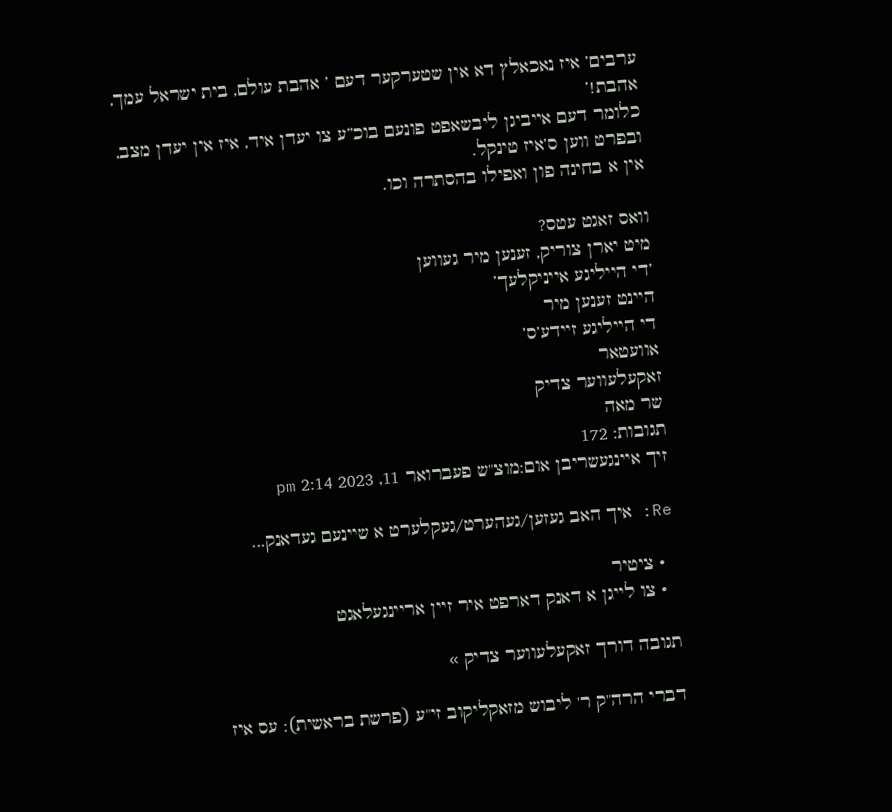ערבים’ איז נאכאלץ דא אין שטערקער דעם ’ אהבת עולם, בית ישראל עמך, אהבת!’
כלומר דעם אייביגן ליבשאפט פונעם בוכ”ע צו יעדן איד, איז אין יעדן מצב, ובפרט ווען ס’איז טינקל.
אין א בחינה פון ואפילו בהסתרה וכו.

וואס זאגט עטס?
מיט יארן צוריק, זענען מיר געווען
’די הייליגע אייניקלעך’
היינט זענען מיר
די הייליגע זיידע’ס’
אוועטאר
זאקעלעווער צדיק
שר מאה
תגובות: 172
זיך איינגעשריבן אום:מוצ"ש פעברואר 11, 2023 2:14 pm

Re: איך האב געזען/געהערט/געקלערט א שיינעם געדאנק...

  • ציטיר
  • צו לייגן א דאנק דארפט איר זיין אריינגעלאגט

תגובה דורך זאקעלעווער צדיק »

דברי הרה"ק ר' ליבוש מזאקליקוב זי"ע (פרשת בראשית): עס איז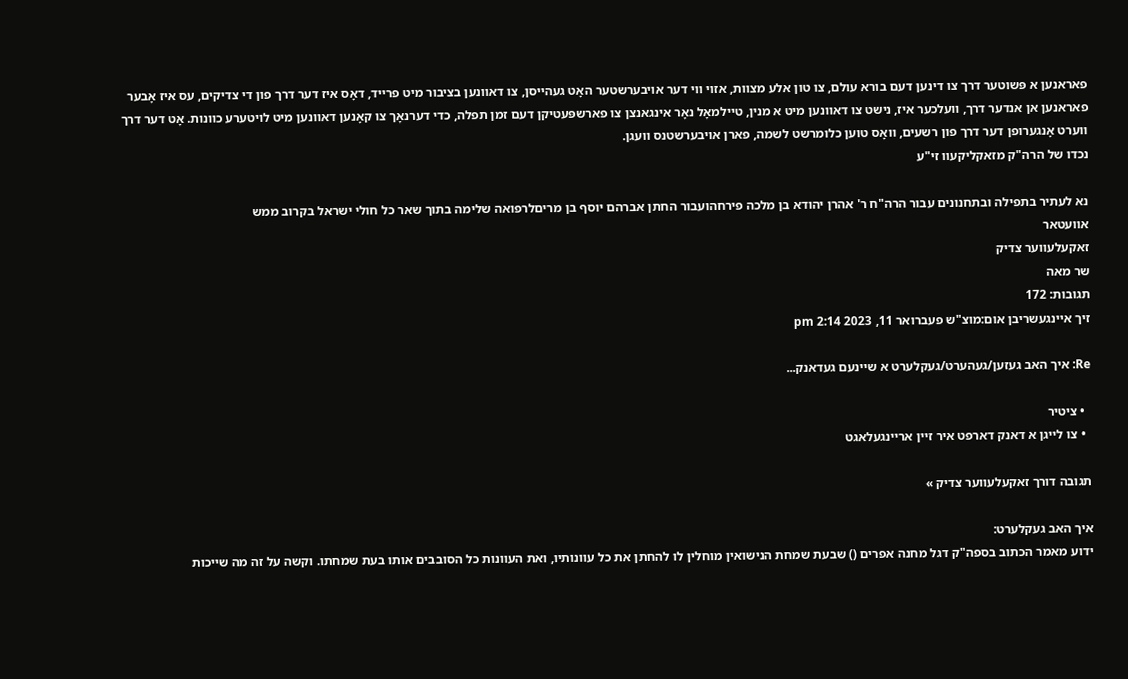פאראנען א פּשוטער דרך צו דינען דעם בורא עולם, צו טון אלע מצוות, אזוי ווי דער אויבערשטער האָט געהייסן, צו דאוונען בציבור מיט פרייד, דאָס איז דער דרך פון די צדיקים, עס איז אָבער פאראנען אן אנדער דרך, וועלכער איז, נישט צו דאוונען מיט א מנין, טיילמאָל נאָר אינגאנצן צו פארשפּעטיקן דעם זמן תפלה, כדי דערנאָך צו קאָנען דאוונען מיט לויטערע כוונות. אָט דער דרך ווערט אָנגערופן דער דרך פון רשעים, וואָס טוען כלומרשט לשמה, פארן אויבערשטנס וועגן.
נכדו של הרה"ק מזאקליקעוו זי"ע

נא לעתיר בתפילה ובתחנונים עבור הרה"ח ר' אהרן יהודא בן מלכה פירחהועבור החתן אברהם יוסף בן מריםלרפואה שלימה בתוך שאר כל חולי ישראל בקרוב ממש
אוועטאר
זאקעלעווער צדיק
שר מאה
תגובות: 172
זיך איינגעשריבן אום:מוצ"ש פעברואר 11, 2023 2:14 pm

Re: איך האב געזען/געהערט/געקלערט א שיינעם געדאנק...

  • ציטיר
  • צו לייגן א דאנק דארפט איר זיין אריינגעלאגט

תגובה דורך זאקעלעווער צדיק »

איך האב געקלערט:
ידוע מאמר הכתוב בספה"ק דגל מחנה אפרים () שבעת שמחת הנישואין מוחלין לו להחתן את כל עוונותיו, ואת העוונות כל הסובבים אותו בעת שמחתו. וקשה על זה מה שייכות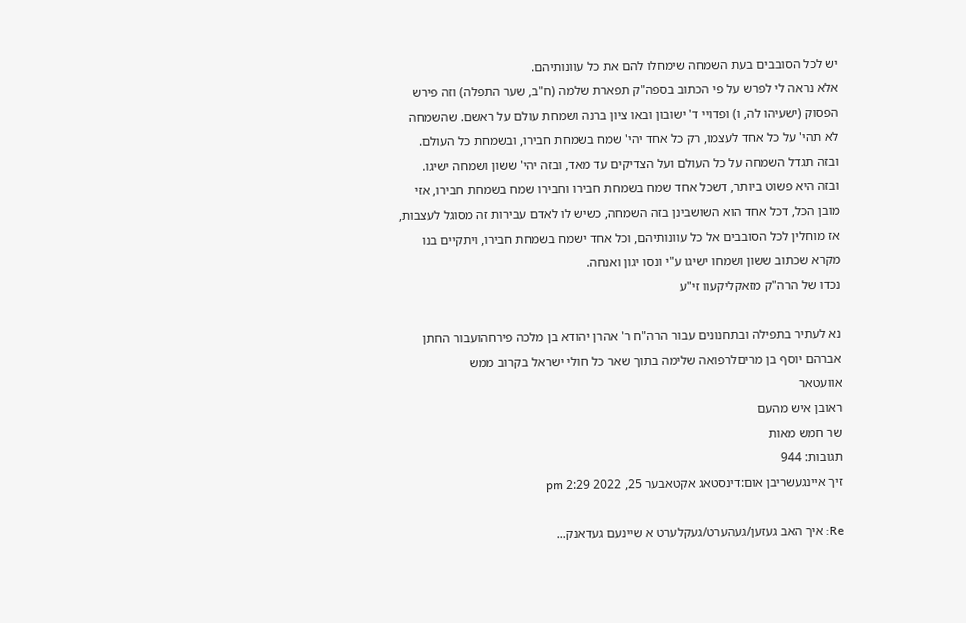יש לכל הסובבים בעת השמחה שימחלו להם את כל עוונותיהם.
אלא נראה לי לפרש על פי הכתוב בספה"ק תפארת שלמה (ח"ב, שער התפלה) וזה פירש הפסוק (ישעיהו לה, ו) ופדויי ד' ישובון ובאו ציון ברנה ושמחת עולם על ראשם. שהשמחה לא תהי' על כל אחד לעצמו, רק כל אחד יהי' שמח בשמחת חבירו, ובשמחת כל העולם. ובזה תגדל השמחה על כל העולם ועל הצדיקים עד מאד, ובזה יהי' ששון ושמחה ישיגו.
ובזה היא פשוט ביותר, דשכל אחד שמח בשמחת חבירו וחבירו שמח בשמחת חבירו, אזי מובן הכל, דכל אחד הוא השושבינן בזה השמחה, כשיש לו לאדם עבירות זה מסוגל לעצבות, אז מוחלין לכל הסובבים אל כל עוונותיהם, וכל אחד ישמח בשמחת חבירו, ויתקיים בנו מקרא שכתוב ששון ושמחו ישיגו ע"י ונסו יגון ואנחה.
נכדו של הרה"ק מזאקליקעוו זי"ע

נא לעתיר בתפילה ובתחנונים עבור הרה"ח ר' אהרן יהודא בן מלכה פירחהועבור החתן אברהם יוסף בן מריםלרפואה שלימה בתוך שאר כל חולי ישראל בקרוב ממש
אוועטאר
ראובן איש מהעם
שר חמש מאות
תגובות: 944
זיך איינגעשריבן אום:דינסטאג אקטאבער 25, 2022 2:29 pm

Re: איך האב געזען/געהערט/געקלערט א שיינעם געדאנק...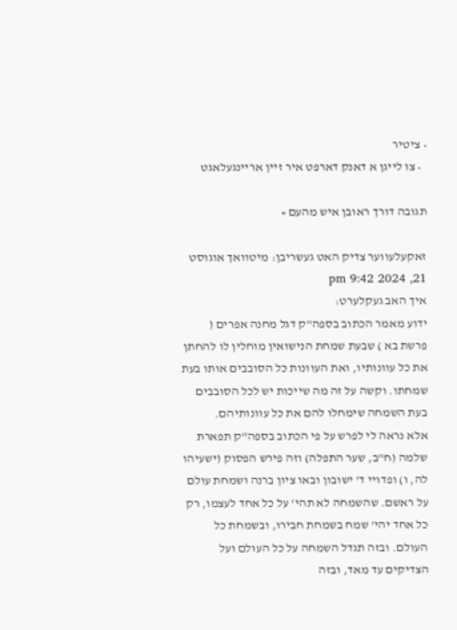• ציטיר
  • צו לייגן א דאנק דארפט איר זיין אריינגעלאגט

תגובה דורך ראובן איש מהעם »

זאקעלעווער צדיק האט געשריבן: מיטוואך אוגוסט 21, 2024 9:42 pm
איך האב געקלערט:
ידוע מאמר הכתוב בספה"ק דגל מחנה אפרים ( פרשת בא ) שבעת שמחת הנישואין מוחלין לו להחתן את כל עוונותיו, ואת העוונות כל הסובבים אותו בעת שמחתו. וקשה על זה מה שייכות יש לכל הסובבים בעת השמחה שימחלו להם את כל עוונותיהם.
אלא נראה לי לפרש על פי הכתוב בספה"ק תפארת שלמה (ח"ב, שער התפלה) וזה פירש הפסוק (ישעיהו לה, ו) ופדויי ד' ישובון ובאו ציון ברנה ושמחת עולם על ראשם. שהשמחה לא תהי' על כל אחד לעצמו, רק כל אחד יהי' שמח בשמחת חבירו, ובשמחת כל העולם. ובזה תגדל השמחה על כל העולם ועל הצדיקים עד מאד, ובזה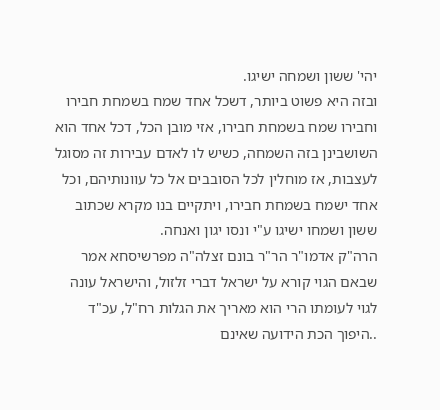יהי' ששון ושמחה ישיגו.
ובזה היא פשוט ביותר, דשכל אחד שמח בשמחת חבירו וחבירו שמח בשמחת חבירו, אזי מובן הכל, דכל אחד הוא השושבינן בזה השמחה, כשיש לו לאדם עבירות זה מסוגל לעצבות, אז מוחלין לכל הסובבים אל כל עוונותיהם, וכל אחד ישמח בשמחת חבירו, ויתקיים בנו מקרא שכתוב ששון ושמחו ישיגו ע"י ונסו יגון ואנחה.
הרה"ק אדמו"ר הר"ר בונם זצלה"ה מפרשיסחא אמר שבאם הגוי קורא על ישראל דברי זלזול, והישראל עונה לגוי לעומתו הרי הוא מאריך את הגלות רח"ל, עכ"ד ..היפוך הכת הידועה שאינם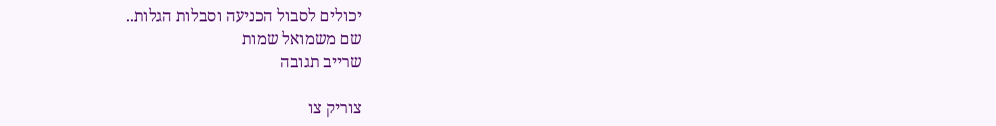יכולים לסבול הכניעה וסבלות הגלות..
שם משמואל שמות
שרייב תגובה

צוריק צו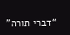“דברי תורה”